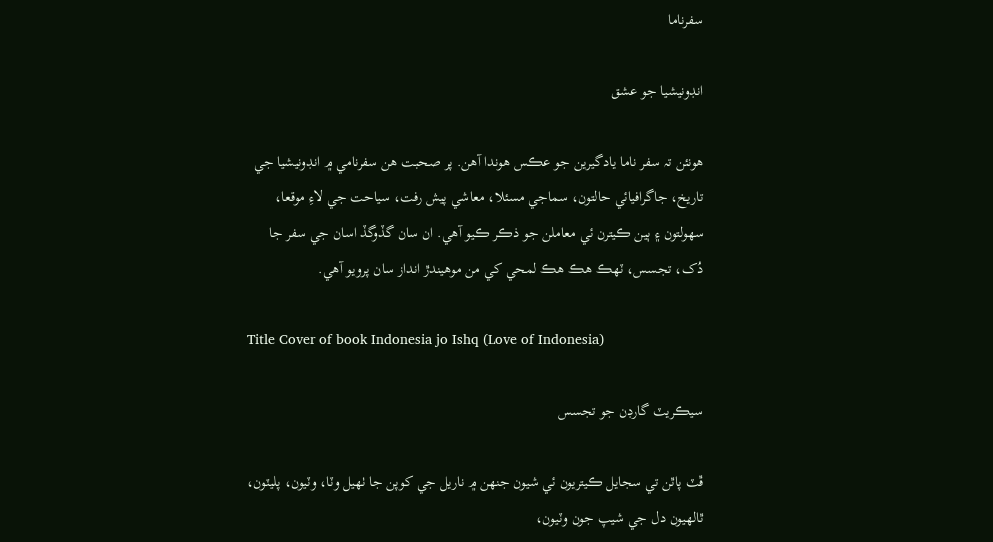سفرناما

انڊونيشيا جو عشق

ھونئن تہ سفر ناما يادگيرين جو عڪس ھوندا آھن. پر صحبت ھن سفرنامي ۾ انڊونيشيا جي تاريخ، جاگرافيائي حالتون، سماجي مسئلا، معاشي پيش رفت، سياحت جي لاءِ موقعا، سھولتون ۽ ٻين ڪيترن ئي معاملن جو ذڪر ڪيو آھي. ان سان گڏوگڏ اسان جي سفر جا دُک، تجسس، ٽھڪ ھڪ ھڪ لمحي کي من موهيندڙ انداز سان پرويو آھي.

Title Cover of book Indonesia jo Ishq (Love of Indonesia)

سيڪريٽ گارڊن جو تجسس

ڦٽ پاٿن تي سجايل ڪيتريون ئي شيون جنھن ۾ ناريل جي کوپن جا ٺھيل وٽا، وٽيون، پليٽون، ٿالھيون دل جي شيپ جون وٽيون،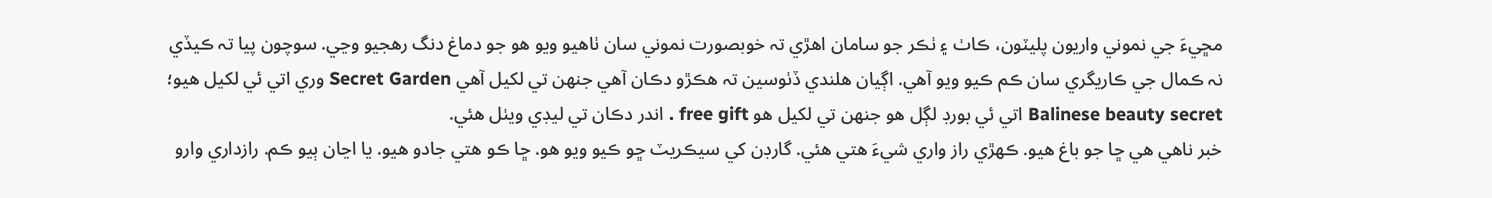مڇيءَ جي نموني واريون پليٽون، ڪاٺ ۽ ٺڪر جو سامان اهڙي تہ خوبصورت نموني سان ٺاهيو ويو هو جو دماغ دنگ رهجيو وڃي. سوچون پيا تہ ڪيڏي نہ ڪمال جي ڪاريگري سان ڪم ڪيو ويو آهي. اڳيان هلندي ڏٺوسين تہ هڪڙو دڪان آهي جنھن تي لکيل آهي Secret Garden وري اتي ئي لکيل هيو؛ Balinese beauty secret اتي ئي بورڊ لڳل هو جنھن تي لکيل هو free gift . اندر دڪان تي ليڊي ويٺل هئي.
خبر ناهي هي ڇا جو باغ هيو. ڪھڙي راز واري شيءَ هتي هئي. گارڊن کي سيڪريٽ ڇو ڪيو ويو هو. ڇا ڪو هتي جادو هيو. يا اڃان ٻيو ڪم. رازداري وارو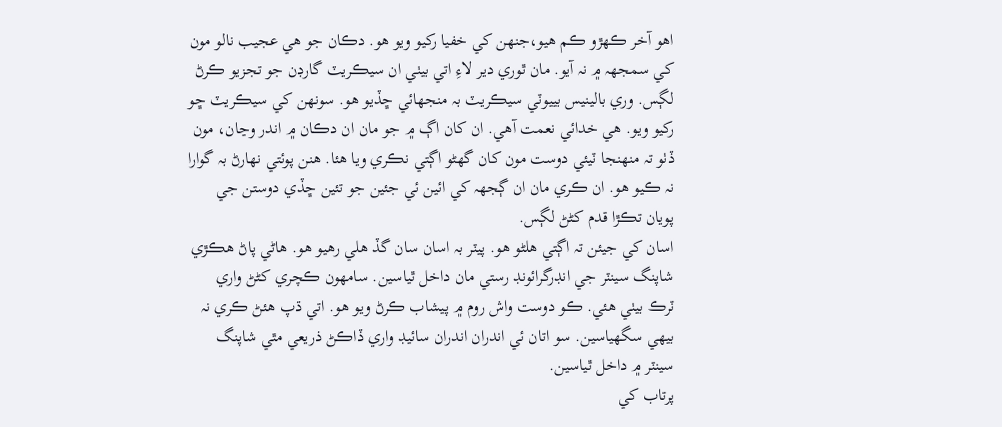اهو آخر ڪھڙو ڪم هيو،جنھن کي خفيا رکيو ويو هو. دڪان جو هي عجيب نالو مون کي سمجهہ ۾ نہ آيو. مان ٿوري دير لاءِ اتي بيٺي ان سيڪريٽ گارڊن جو تجزيو ڪرڻ لڳس. وري بالينيس بييوٽي سيڪريٽ بہ منجهائي ڇڏيو هو. سونھن کي سيڪريٽ ڇو رکيو ويو. هي خدائي نعمت آهي. ان کان اڳ ۾ جو مان ان دڪان ۾ اندر وڃان، مون ڏٺو تہ منھنجا ٽيئي دوست مون کان گهڻو اڳتي نڪري ويا هئا. هنن پوئتي نھارڻ بہ گوارا نہ ڪيو هو. ان ڪري مان ان ڳجهہ کي ائين ئي جئين جو تئين ڇڏي دوستن جي پويان تڪڙا قدم کڻڻ لڳس.
اسان کي جيئن تہ اڳتي هلڻو هو. پيٽر بہ اسان سان گڏ هلي رهيو هو. هاڻي پاڻ هڪڙي شاپنگ سينٽر جي انڊرگرائونڊ رستي مان داخل ٿياسين. سامھون ڪچري کڻڻ واري ٽرڪ بيٺي هئي. ڪو دوست واش روم ۾ پيشاب ڪرڻ ويو هو. اتي ڌپ هئڻ ڪري نہ بيھي سگهياسين. سو اتان ئي اندران اندران سائيڊ واري ڏاڪڻ ذريعي مٿي شاپنگ سينٽر ۾ داخل ٿياسين.
پرتاب کي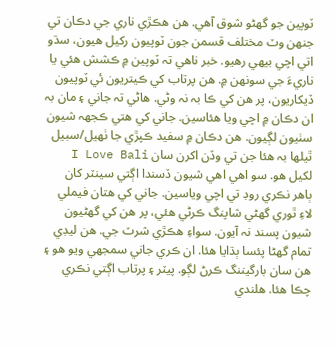ٽوپين جو گهڻو شوق آهي. هن هڪڙي ناري جي دڪان تي جنھن وٽ مختلف قسمن جون ٽوپيون رکيل هيون، سڌو اتي اچي بيھي رهيو. خبر ناهي تہ ٽوپين ۾ ڪشش هئي يا ناريءَ جي سونھن ۾. هن پرتاب کي ڪيتريون ئي ٽوپيون ڏيکاريون، پر هن کي ڪا بہ نہ وڻي. هاڻي تہ جاني ۽ مان بہ ان دڪان ۾ اچي ويا هئاسين. جاني کي هتي ڪجهہ شيون سٺيون لڳيون. هن دڪان ۾ سفيد ڪپڙي جا ٺھيل/سبيل ٿيلھا بہ هئا جن تي وڏن اکرن سان I Love Bali لکيل هو. سو اهي اهي شيون ڏسندا اڳتي سينٽر کان ٻاهر نڪري روڊ تي اچي وياسين. جاني کي هتان فيملي لاءِ ٿوري گهڻي شاپنگ ڪرڻي هئي، پر هن کي گهڻيون شيون پسند نہ آيون. سواءِ هڪڙي شرٽ جي. هن ليڊي تمام گهڻا پئسا ٻڌايا هئا. ان ڪري جاني سمجهي ويو هو ۽ هن سان بارگيننگ ڪرڻ لڳو. پيٽر ۽ پرتاب اڳتي نڪري چڪا هئا. هلندي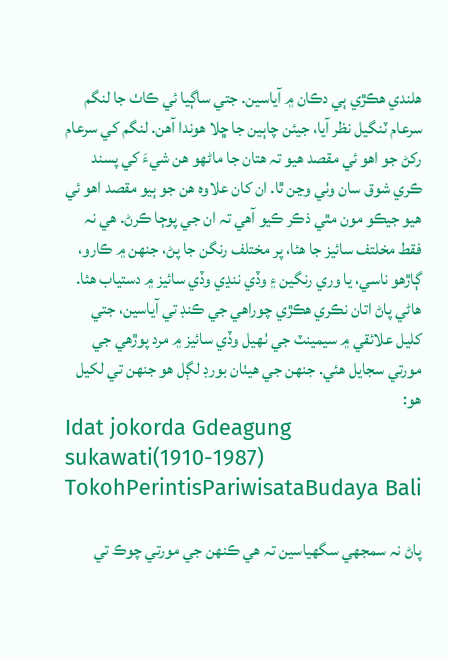هلندي هڪڙي ٻي دڪان ۾ آياسين. جتي ساڳيا ئي ڪاٺ جا لنگم سرعام ٽنگيل نظر آيا، جيئن چاٻين جا ڇلا هوندا آهن. لنگم کي سرعام رکڻ جو اهو ئي مقصد هيو تہ هتان جا ماڻھو هن شيءَ کي پسند ڪري شوق سان وٺي وڃن ٿا. ان کان علاوہ هن جو ٻيو مقصد اهو ئي هيو جيڪو مون مٿي ذڪر ڪيو آهي تہ ان جي پوڄا ڪرڻ. هي نہ فقط مخلتف سائيز جا هئا، پر مختلف رنگن جا پڻ، جنھن ۾ ڪارو، ڳاڙهو ناسي، يا وري رنگين ۽ وڏي ننڍي وڏي سائيز ۾ دستياب هئا.
هاڻي پاڻ اتان نڪري هڪڙي چوراهي جي ڪنڊ تي آياسين، جتي کليل علائقي ۾ سيمينٽ جي ٺھيل وڏي سائيز ۾ مرد پوڙهي جي مورتي سجايل هئي. جنھن جي هيٺان بورڊ لڳل هو جنھن تي لکيل هو:
Idat jokorda Gdeagung sukawati(1910-1987)
TokohPerintisPariwisataBudaya Bali

پاڻ نہ سمجهي سگهياسين تہ هي ڪنھن جي مورتي چوڪ تي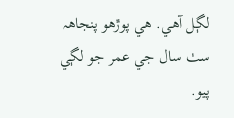لڳل آهي. هي پوڙهو پنجاھہ سٺ سال جي عمر جو لڳي پيو.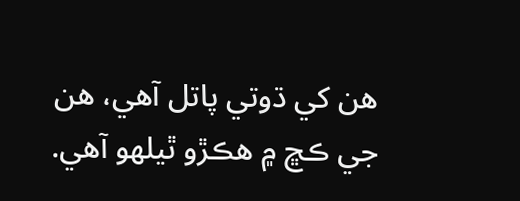هن کي ڌوتي پاتل آهي، هن جي ڪڇ ۾ هڪڙو ٿيلھو آهي.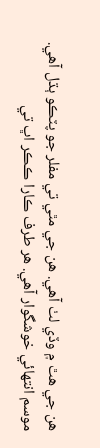هن جي هٿ ۾ وڏي لٺ آهي. هن جي مٿي تي مفلر جو پٽڪو ٻڌل آهي. موسم انتھائي خوشگوار آهي. هر طرف ڪارا ڪڪر اڀ تي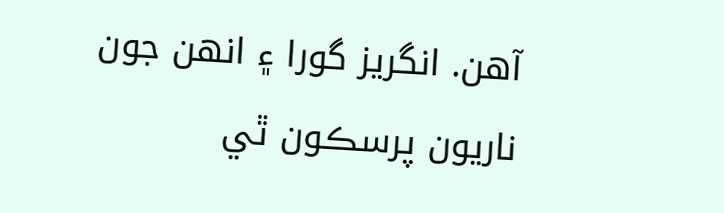آهن. انگريز گورا ۽ انھن جون ناريون پرسڪون ٿي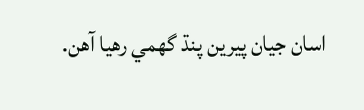اسان جيان پيرين پنڌ گهمي رهيا آهن.